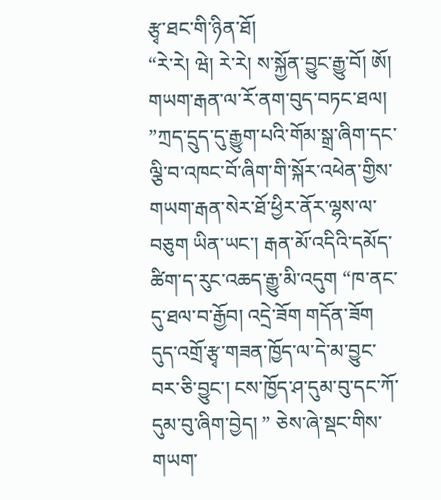རྩྭ་ཐང་གི་ཉིན་ཐོ།
“རེ་རེ། ཝེ། རེ་རེ། ས་སྐྱོན་བྱུང་རྒྱུ་བོ། ཨོ། གཡག་རྒན་ལ་རོ་ནག་བུད་བཏང་ཐལ། ”ཀྲད་དྲུད་དུ་རྒྱུག་པའི་གོམ་སྒྲ་ཞིག་དང་ལྕི་བ་འཁང་བོ་ཞིག་གི་སྐོར་འཕེན་གྱིས་གཡག་རྒན་སེར་ཐོ་ཕྱིར་ནོར་ལྷས་ལ་བཅུག ཡིན་ཡང་། རྒན་མོ་འདིའི་དམོད་ཚིག་ད་རུང་འཆད་རྒྱུ་མི་འདུག “ཁ་ནང་དུ་ཐལ་བ་རྒྱོབ། འདྲེ་ཟོག གདོན་ཟོག དུད་འགྲོ་རྩྭ་གཟན་ཁྱོད་ལ་དེ་མ་བྱུང་བར་ཅི་བྱུང་། ངས་ཁྱོད་ཤ་དུམ་བུ་དང་ཀོ་དུམ་བུ་ཞིག་བྱེད། ” ཅེས་ཞེ་སྡང་གིས་གཡག་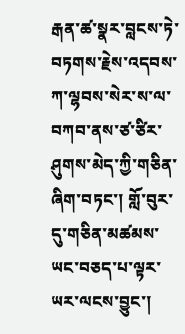རྒན་ཚ་སྣར་བླངས་ཏེ་བཏགས་རྗེས་འདབས་ཀ་ལྷབས་སེར་ས་ལ་བཀབ་ནས་ཙ་ཙིར་ཤུགས་མེད་ཀྱི་གཅིན་ཞིག་བཏང་། གློ་བུར་དུ་གཅིན་མཚམས་ཡང་བཅད་པ་ལྟར་ཡར་ལངས་བྱུང་།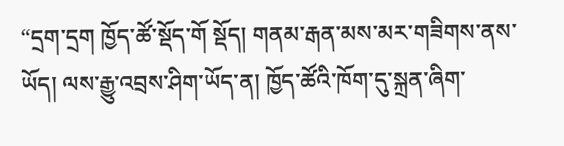“དྲག་དྲག ཁྱོད་ཚོ་སྡོད་གོ སྡོད། གནམ་རྒན་མས་མར་གཟིགས་ནས་ཡོད། ལས་རྒྱུ་འབྲས་ཤིག་ཡོད་ན། ཁྱོད་ཚོའི་ཁོག་དུ་སྐྲན་ཞིག་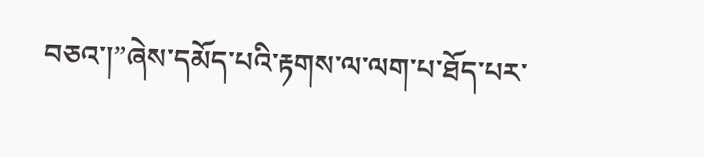བཅའ་།”ཞེས་དམོད་པའི་རྟགས་ལ་ལག་པ་ཐོད་པར་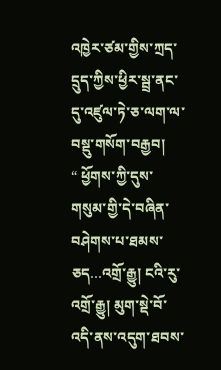འཁྱེར་ཙམ་གྱིས་ཀྲད་དྲུད་ཀྱིས་ཕྱིར་སྦྲ་ནང་དུ་འཛུལ་ཏེ་ཅ་ལག་ལ་བསྡུ་གསོག་བརྒྱབ།
“ ཕྱོགས་ཀྱི་དུས་གསུམ་གྱི་དེ་བཞིན་བཤེགས་པ་ཐམས་ཅད…འགྲོ་རྒྱུ། ངའི་རུ་འགྲོ་རྒྱུ། མུག་སྡེ་བོ་འདི་ནས་འདུག་ཐབས་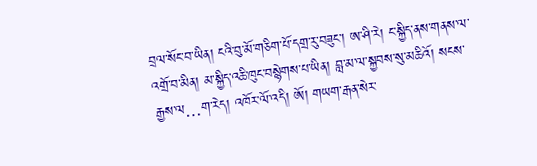བྲལ་སོང་བ་ཡིན། ངའི་བུ་མོ་གཅིག་པོ་དགྲ་རུ་བཟུང་། ཨ་ཤི་རེ། ང་སྐྱིད་ནས་གནས་ལ་འགྲོ་བ་མིན། མ་སྐྱིད་འཆི་ཁུང་བསྙེགས་པ་ཡིན། བླ་མ་ལ་སྐྱབས་སུ་མཆིའོ། སངས་རྒྱས་ལ…ག་རེད། འཁོར་ལོ་འདི། ཨོ། གཡག་རྒན་སེར་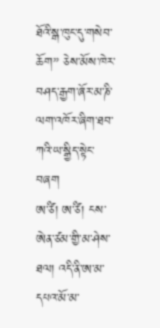ཐོའི་སྒ་ཁུང་དུ་གསེབ་ཆོག” ཅེས་མོས་ཁེར་བཤད་རྒྱག་ཞོར་མ་ཎི་ལག་འཁོར་ཞིག་ཐབ་ཀའི་ཡ་སྒྱིད་སྟེང་བཞག
ཨ་ཙི། ཨ་ཙི། ངས་ཨེན་ཙམ་གྱི་མ་ཤེས་ཐལ། འདི་ནི་ཨ་མ་དཔའ་མོ་མ་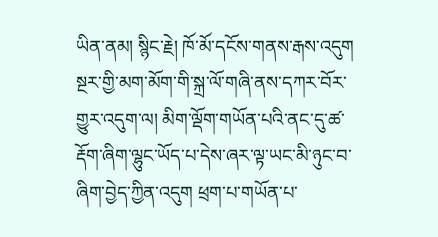ཡིན་ནམ། སྙིང་རྗེ། ཁོ་མོ་དངོས་གནས་རྒས་འདུག སྔར་གྱི་མག་མོག་གི་སྐྲ་ལོ་གཞི་ནས་དཀར་བོར་གྱུར་འདུག་ལ། མིག་ལྡོག་གཡོན་པའི་ནང་དུ་ཚ་རྡོག་ཞིག་ལྷུང་ཡོད་པ་དེས་ཞར་ལྟ་ཡང་མི་ཉུང་བ་ཞིག་བྱེད་ཀྱིན་འདུག ཕྲག་པ་གཡོན་པ་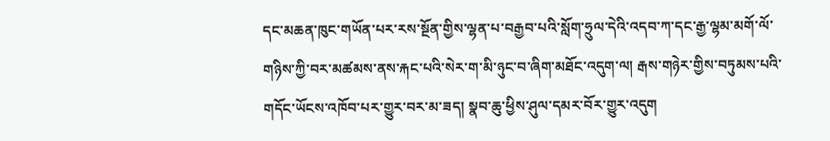དང་མཆན་ཁུང་གཡོན་པར་རས་སྔོན་གྱིས་ལྷན་པ་བརྒྱབ་པའི་སློག་ཧྲུལ་དེའི་འདབ་ཀ་དང་རྒྱ་ལྷམ་མགོ་ལོ་གཉིས་ཀྱི་བར་མཚམས་ནས་རྐང་པའི་སེར་ག་མི་ཉུང་བ་ཞིག་མཐོང་འདུག་ལ། རྒས་གཉེར་གྱིས་བཏུམས་པའི་གདོང་ཡོངས་འཁོབ་པར་གྱུར་བར་མ་ཟད། སྣབ་ཆུ་ཕྱིས་ཤུལ་དམར་བོར་གྱུར་འདུག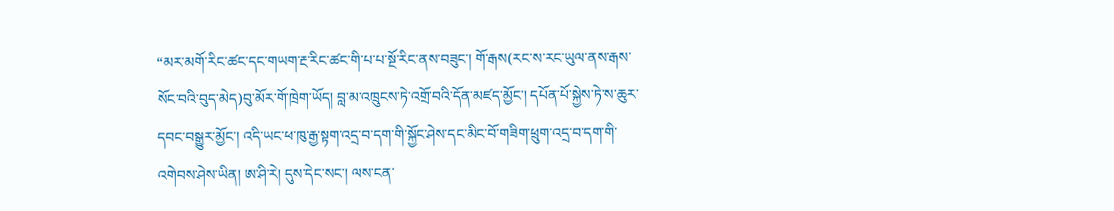“མར་མགོ་རིང་ཚང་དང་གཡག་རྔ་རིང་ཚང་གི་པ་པ་སྔོ་རིང་ནས་བཟུང་། གོ་རྒས(རང་ས་རང་ཡུལ་ནས་རྒས་སོང་བའི་བུད་མེད)བུ་མོར་གོ་ཁྲེག་ཡོད། བླ་མ་འཁྲུངས་ཏེ་འགྲོ་བའི་དོན་མཛད་མྱོང་། དཔོན་པོ་སྐྱེས་ཏེ་ས་ཆུར་དབང་བསྒྱུར་མྱོང་། འདི་ཡང་ཕ་ཁུ་རྒྱ་སྟག་འདྲ་བ་དག་གི་སྐྱོང་ཤེས་དང་མིང་བོ་གཟིག་ཕྲུག་འདྲ་བ་དག་གི་ འགེབས་ཤེས་ཡིན། ཨ་ཤི་རེ། དུས་དེང་སང་། ལས་ངན་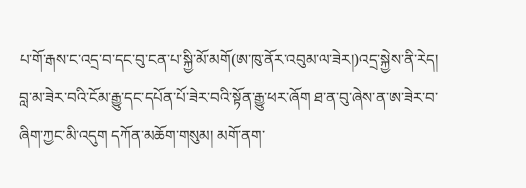པ་གོ་རྒས་ང་འདྲ་བ་དང་བུ་ངན་པ་སྐྱི་མོ་མགོ(ཨ་ཁུ་ནོར་འབུམ་ལ་ཟེར།)འདྲ་སྐྱེས་ནི་རེད། བླ་མ་ཟེར་བའི་ངོམ་རྒྱུ་དང་དཔོན་པོ་ཟེར་བའི་སྟོན་རྒྱུ་ཕར་ཞོག ཐ་ན་བུ་ཞེས་ན་ཨ་ཟེར་བ་ཞིག་ཀྱང་མི་འདུག དཀོན་མཆོག་གསུམ། མགོ་ནག་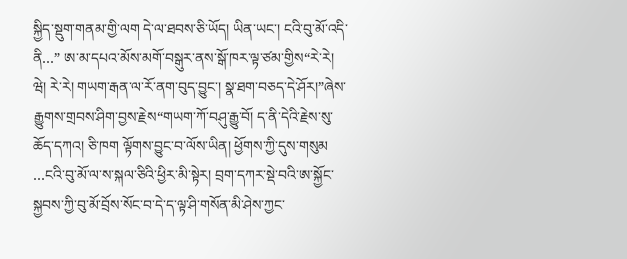སྐྱིད་སྡུག་གནམ་གྱི་ལག དེ་ལ་ཐབས་ཅི་ཡོད། ཡིན་ཡང་། ངའི་བུ་མོ་འདི་ནི…” ཨ་མ་དཔའ་མོས་མགོ་བསྒུར་ནས་སྒོ་ཁར་ལྟ་ཙམ་གྱིས“རེ་རེ། ཝེ། རེ་རེ། གཡག་རྒན་ལ་རོ་ནག་བུད་བྱུང་། སྣ་ཐག་བཅད་དེ་ཤོར།”ཞེས་རྒྱུགས་གྲབས་ཤིག་བྱས་རྗེས“གཡག་ཀོ་བཤུ་རྒྱུ་བོ། ད་ནི་དེའི་རྗེས་སུ་ཆོད་དཀའ། ཅི་ཁག ལྟོགས་བྱུང་བ་ལོས་ཡིན། ཕྱོགས་ཀྱི་དུས་གསུམ …ངའི་བུ་མོ་ལ་ས་སྐལ་ཅིའི་ཕྱིར་མི་སྟེར། བྲག་དཀར་སྡེ་བའི་ཨ་སྐྱོང་སྐྱབས་ཀྱི་བུ་མོ་བྲོས་སོང་བ་དེ་ད་ལྟ་ཤི་གསོན་མི་ཤེས་ཀྱང་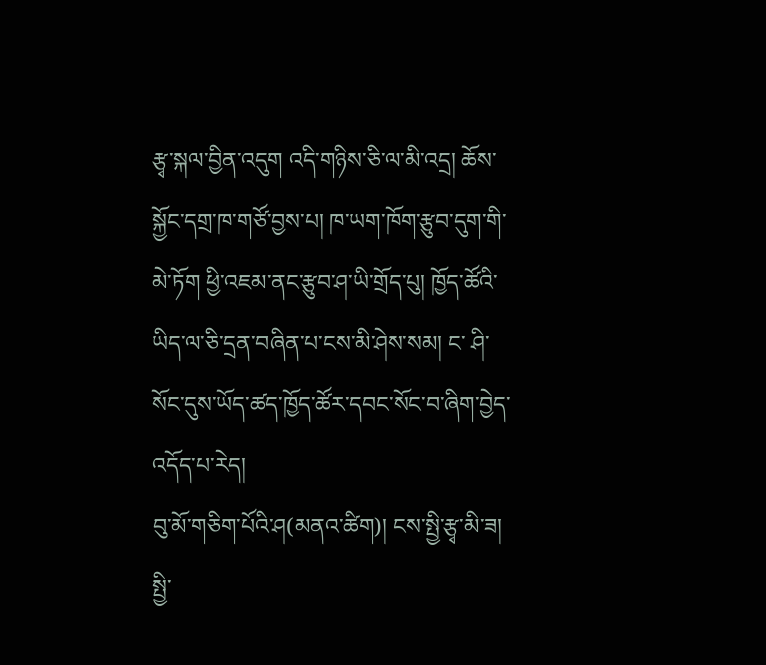རྩྭ་སྐལ་བྱིན་འདུག འདི་གཉིས་ཅི་ལ་མི་འདྲ། ཆོས་སྐྱོང་དགྲ་ཁ་གཙོ་བྱས་པ། ཁ་ཡག་ཁོག་རྩུབ་དུག་གི་མེ་ཏོག ཕྱི་འཇམ་ནང་རྩུབ་ཤ་ཡི་གྲོད་པུ། ཁྱོད་ཚོའི་ཡིད་ལ་ཅི་དྲན་བཞིན་པ་ངས་མི་ཤེས་སམ། ང་ ཤི་སོང་དུས་ཡོད་ཚད་ཁྱོད་ཚོར་དབང་སོང་བ་ཞིག་བྱེད་འདོད་པ་རེད།
བུ་མོ་གཅིག་པོའི་ཤ(མནའ་ཚིག)། ངས་སྤྱི་རྩྭ་མི་ཟ། སྤྱི་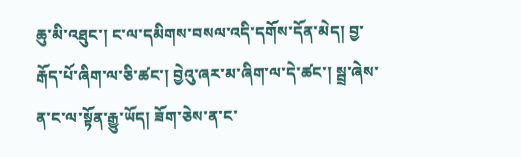ཆུ་མི་འཐུང་། ང་ལ་དམིགས་བསལ་འདི་དགོས་དོན་མེད། བྱ་རྒོད་པོ་ཞིག་ལ་ཅི་ཚང་། བྱེའུ་ཞར་མ་ཞིག་ལ་དེ་ཚང་། སྦྲ་ཞེས་ན་ང་ལ་སྟོན་རྒྱུ་ཡོད། ཟོག་ཅེས་ན་ང་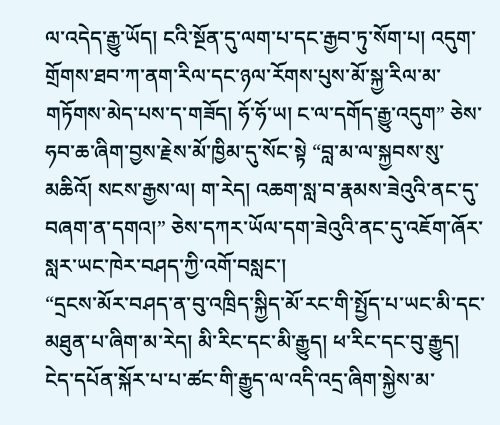ལ་འདེད་རྒྱུ་ཡོད། ངའི་སྔོན་དུ་ལག་པ་དང་རྒྱབ་ཏུ་སོག་པ། འདུག་གྲོགས་ཐབ་ཀ་ནག་རིལ་དང་ཉལ་རོགས་པུས་མོ་སྐྱ་རིལ་མ་གཏོགས་མེད་པས་ད་གཟོད། ཧོ་ཧོ་ཡ། ང་ལ་དགོད་རྒྱུ་འདུག” ཅེས་ཧབ་ཆ་ཞིག་བྱས་རྗེས་མོ་ཁྱིམ་དུ་སོང་སྟེ “བླ་མ་ལ་སྐྱབས་སུ་མཆིའོ། སངས་རྒྱས་ལ། ག་རེད། འཆག་སླ་བ་རྣམས་ཟེའུའི་ནང་དུ་བཞག་ན་དགའ།” ཅེས་དཀར་ཡོལ་དག་ཟེའུའི་ནང་དུ་འཇོག་ཞོར་སླར་ཡང་ཁེར་བཤད་ཀྱི་འགོ་བསླང་།
“དྲངས་མོར་བཤད་ན་བུ་འཁྲིད་སྐྱིད་མོ་རང་གི་སྤྱོད་པ་ཡང་མི་དང་མཐུན་པ་ཞིག་མ་རེད། མི་རིང་དང་མི་རྒྱུད། ཕ་རིང་དང་བུ་རྒྱུད། ངེད་དཔོན་སྐོར་པ་པ་ཚང་གི་རྒྱུད་ལ་འདི་འདྲ་ཞིག་སྐྱེས་མ་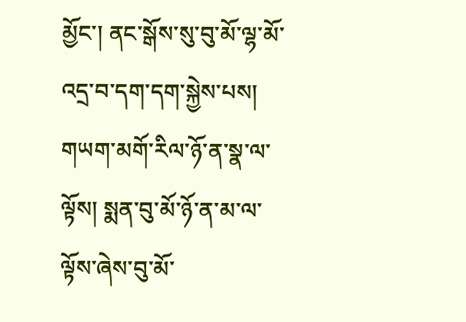མྱོང་། ནང་སྒོས་སུ་བུ་མོ་ལྷ་མོ་འདྲ་བ་དག་དག་སྐྱེས་པས། གཡག་མགོ་རིལ་ཉོ་ན་སྣ་ལ་ལྟོས། སྨན་བུ་མོ་ཉོ་ན་མ་ལ་ལྟོས་ཞེས་བུ་མོ་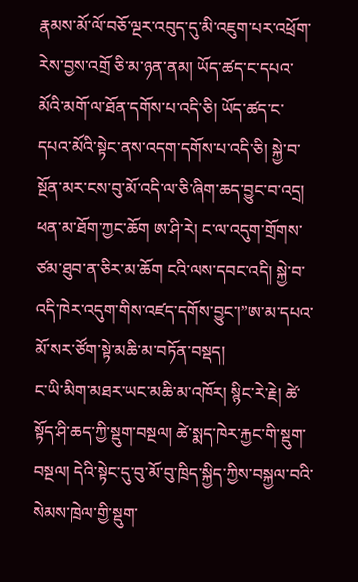རྣམས་མོ་ལོ་བཅོ་ལྔར་འབུད་དུ་མི་འཇུག་པར་འཕྲོག་རེས་བྱས་འགྲོ ཅི་མ་ཉན་ནམ། ཡོད་ཚད་ང་དཔའ་མོའི་མགོ་ལ་ཐོན་དགོས་པ་འདི་ཅི། ཡོད་ཚད་ང་དཔའ་མོའི་སྟེང་ནས་འདག་དགོས་པ་འདི་ཅི། སྐྱེ་བ་སྔོན་མར་ངས་བུ་མོ་འདི་ལ་ཅི་ཞིག་ཆད་བྱུང་བ་འདྲ། ཕན་མ་ཐོག་ཀྱང་ཆོག ཨ་ཤི་རེ། ང་ལ་འདུག་གྲོགས་ཙམ་ཐུབ་ན་ཅིར་མ་ཆོག ངའི་ལས་དབང་འདི། སྐྱེ་བ་འདི་ཁེར་འདུག་གིས་འཛད་དགོས་བྱུང་།”ཨ་མ་དཔའ་མོ་སར་ཙོག་སྟེ་མཆི་མ་བཏོན་བསྡད།
ང་ཡི་མིག་མཐར་ཡང་མཆི་མ་འཁོར། སྙིང་རེ་རྗེ། ཚེ་སྟོད་ཤི་ཆད་ཀྱི་སྡུག་བསྔལ། ཚེ་སྨད་ཁེར་རྐྱང་གི་སྡུག་བསྔལ། དེའི་སྟེང་དུ་བུ་མོ་བུ་ཁྲིད་སྐྱིད་ཀྱིས་བསྐྱལ་བའི་སེམས་ཁྲེལ་གྱི་སྡུག་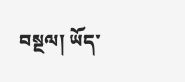བསྔལ། ཡོད་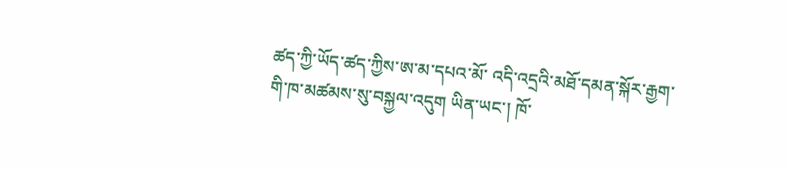ཚད་ཀྱི་ཡོད་ཚད་ཀྱིས་ཨ་མ་དཔའ་མོ་ འདི་འདྲའི་མཐོ་དམན་སྐོར་རྒྱག་གི་ཁ་མཚམས་སུ་བསྐྱལ་འདུག ཡིན་ཡང་། ཁོ་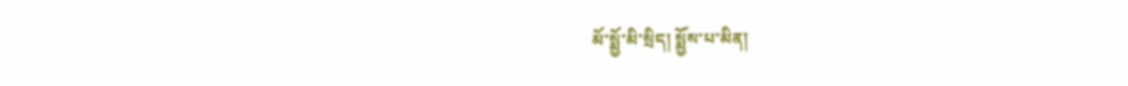མོ་སྨྱོ་མི་སྲིད། སྨྱོས་པ་མིན།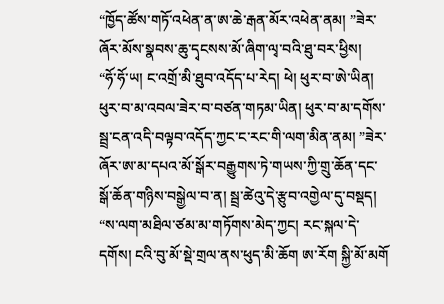“ཁྱོད་ཚོས་གཏོ་འཕེན་ན་ཨ་ཆེ་རྒན་མོར་འཕེན་ནམ། ”ཟེར་ཞོར་མོས་སྣབས་ཆུ་དྭངསས་མོ་ཞིག་ལྭ་བའི་ཐུ་བར་ཕྱིས།
“ཧོ་ཧོ་ཡ། ང་འགྲོ་མི་ཐུབ་འདོད་པ་རེད། ཕེ། ཕུར་བ་ཨེ་ཡིན། ཕུར་བ་མ་འབལ་ཟེར་བ་བཙན་གཏམ་ཡིན། ཕུར་བ་མ་དགོས་སྦྲ་ངན་འདི་བལྟབ་འདོད་ཀྱང་ང་རང་གི་ལག་མིན་ནམ། ”ཟེར་ཞོར་ཨ་མ་དཔའ་མོ་སྒོར་བརྒྱུགས་ཏེ་གཡས་ཀྱི་གྲུ་ཆོན་དང་སྒོ་ཆོན་གཉིས་བསྒྱེལ་བ་ན། སྦྲ་ཚེའུ་དེ་རྩུབ་འགྱེལ་དུ་བསྡད།
“ས་ལག་མཐིལ་ཙམ་མ་གཏོགས་མེད་ཀྱང། རང་སྐལ་དེ་དགོས། ངའི་བུ་མོ་སྡེ་གྲལ་ནས་ཕུད་མི་ཆོག ཨ་རོག སྐྱི་མོ་མགོ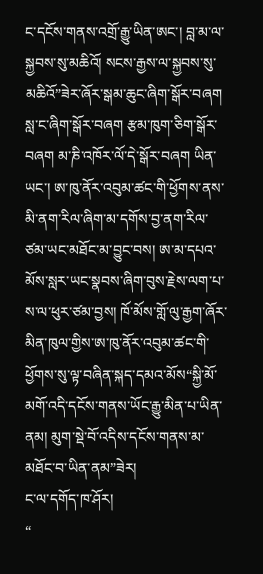ང་དངོས་གནས་འགྲོ་རྒྱུ་ཡིན་ཨང་། བླ་མ་ལ་སྐྱབས་སུ་མཆིའོ། སངས་རྒྱས་ལ་སྐྱབས་སུ་མཆིའོ”ཟེར་ཞོར་སྒམ་ཆུང་ཞིག་སྒོར་བཞག སླ་ང་ཞིག་སྒོར་བཞག རྩམ་ཁུག་ཅིག་སྒོར་བཞག མ་ཎི་འཁོར་ལོ་དེ་སྒོར་བཞག ཡིན་ཡང་། ཨ་ཁུ་ནོར་འབུམ་ཚང་གི་ཕྱོགས་ནས་མི་ནག་རིལ་ཞིག་མ་དགོས་བྱ་ནག་རིལ་ཙམ་ཡང་མཐོང་མ་བྱུང་བས། ཨ་མ་དཔའ་མོས་སླར་ཡང་སྣབས་ཞིག་བུས་རྗེས་ལག་པ་ས་ལ་ཕུར་ཙམ་བྱས། ཁོ་མོས་གློ་ལུ་རྒྱག་ཞོར་མིན་ཁུལ་གྱིས་ཨ་ཁུ་ནོར་འབུམ་ཚང་གི་ཕྱོགས་སུ་ལྟ་བཞིན་སྐད་དམའ་མོས“སྐྱི་མོ་མགོ་འདི་དངོས་གནས་ཡོང་རྒྱུ་མིན་པ་ཡིན་ནམ། མུག་སྡེ་བོ་འདིས་དངོས་གནས་མ་མཐོང་བ་ཡིན་ནམ”ཟེར།
ང་ལ་དགོད་ཁ་ཤོར།
“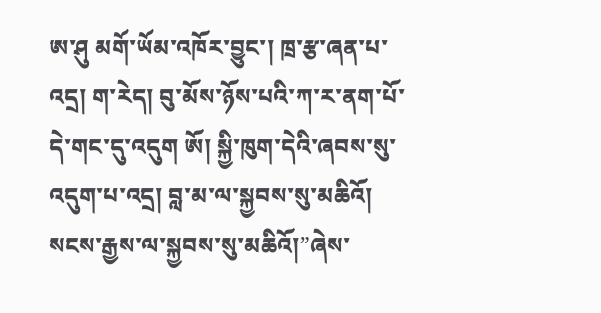ཨ་ཤུ མགོ་ཡོམ་འཁོར་བྱུང་། ཁྲ་རྩ་ཞན་པ་འདྲ། ག་རེད། བུ་མོས་ཉོས་པའི་ཀ་ར་ནག་པོ་དེ་གང་དུ་འདུག ཨོ། སྐྱི་ཁུག་དེའི་ཞབས་སུ་འདུག་པ་འདྲ། བླ་མ་ལ་སྐྱབས་སུ་མཆིའོ། སངས་རྒྱས་ལ་སྐྱབས་སུ་མཆིའོ།”ཞེས་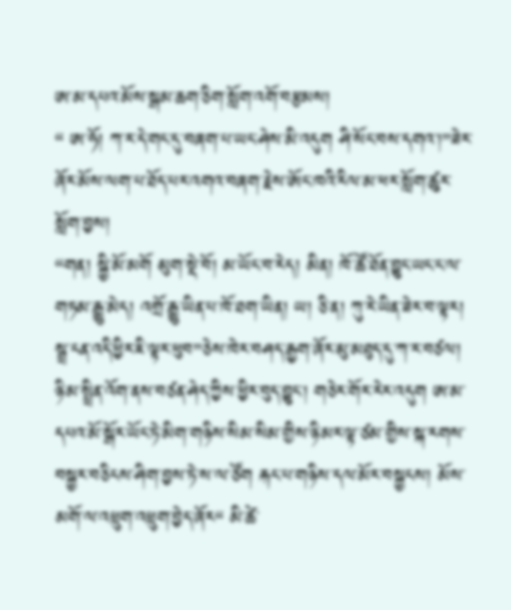ཨ་མ་དཔའ་མོས་སྒམ་ཆག་ཅིག་སློག་འགོ་བརྩམས།
“ ཨ་ཧོ། ཀ་ར་དེ་གང་དུ་བཞག་པ་ཡང་ཤེས་མི་འདུག ཤི་སོང་བས་དགའ་།”ཟེར་ཞོར་མོས་ལག་པ་ཐོད་པར་འགའ་བཞག་རྗེས་ཨོང་ཁའི་རིལ་མ་ཕར་སློག་ཚུར་སློག་བྱས།
“གན། སྐྱི་མོ་མགོ མུག་སྡེ་བོ། མ་ཡོང་བ་རེད། མིན། ཁོ་ཚོ་ཐོན་བྱུང་ཡང་ང་ལ་གཏམ་རྒྱུ་མེད། འགྲོ་རྒྱུ་ཡིན་པ་ཁོ་ཐག་ཡིན། ཡ། ཅི་ན། ཀུ་རེ་ཡིན་ཟེར་བ་ལྟར། སྦྲ་ངན་འདི་ཕྱིར་ཇི་ལྟར་ཕུབ”ཅེས་ཁེར་བཤད་རྒྱག་ཞོར་མུ་མཐུད་དུ་ཀ་ར་བཙལ།
ཉི་མ་སྤྲིན་འོག་ནས་བཙན་ཤེད་ཀྱིས་ཕྱིར་བུད་བྱུང་། གཅེར་གོར་རེར་འདུག ཨ་མ་དཔའ་མོ་སྒོར་ཡོང་ཏེ་མིག་གཉིས་སིམ་སིམ་གྱིས་ཉི་མར་ལྟ་ཙམ་གྱིས་སྐ་རགས་བསྐྱར་བཅིངས་ཤིག་བྱས་ཏེ་ས་ལ་ཙོག རྐང་པ་གཉིས་དལ་མོར་བསྐྱངས། མོས་མགོ་ལ་འཕྲུག་འཕྲུག་བྱེད་ཞོར“ མི་ཚེ་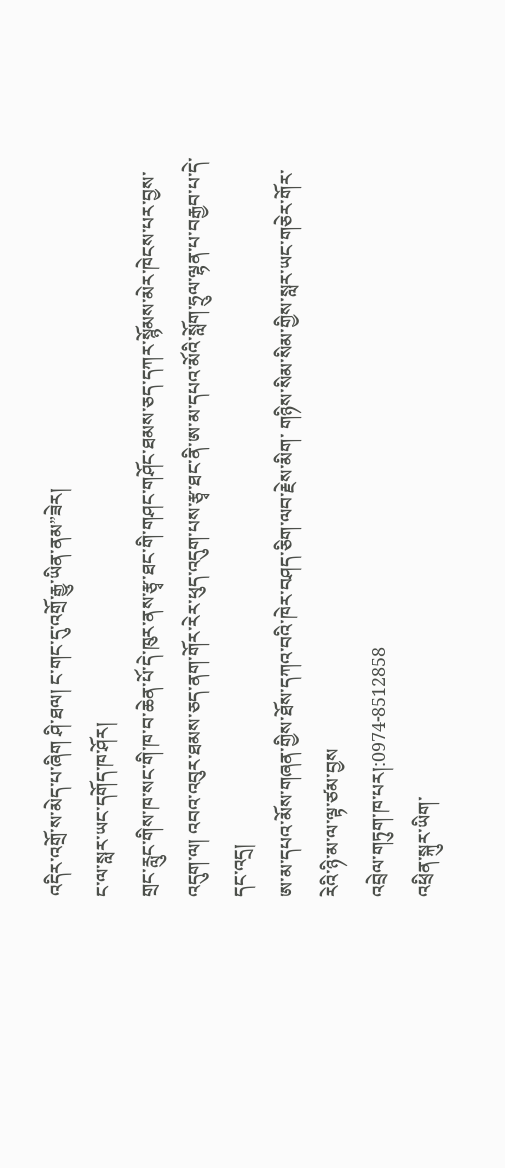འདིར་འགྲོ་ས་མེད་པ་ཞིག ཤི་ཐལ། ང་གང་དུ་འགྲོ་རྒྱུ་ཡིན་ནམ”ཟེར།
ང་ལ་སླར་ཡང་དགོད་ཁ་ཤོར།
གྲང་རླུང་གིས་ཁ་སང་གི་ཁ་བ་ཆེན་པོ་དེ་ཁུར་ནས་རྩྭ་ཐང་གི་གཤང་གཤོང་ཐམས་ཅད་དཀར་སྙོམས་མེར་ཁེངས་པར་བྱས་འདུག་ལ། འབའ་འབུར་ཐམས་ཅད་ནག་གོར་རེར་ཕུད་འདུག་པས་རྩྭ་ཐང་ནི་ཨ་མ་དཔའ་མོའི་སློག་ཧྲུལ་ལྷན་པ་བརྒྱབ་པ་དེ་དང་འདྲ།
ཨ་མ་དཔའ་མོས་གཞན་གྱིས་ཐོས་དཀའ་བའི་ཁེར་བཤད་ཅིག་ལབ་རྗེས་མིག་ གཉིས་སིམ་སིམ་གྱིས་སླར་ཡང་གཅེར་གོར་རེའི་ཉི་མ་ལ་ལྟ་ཙམ་བྱས
འབྲེལ་གཏུག་ཁ་པར།:0974-8512858
འཕྲིན་སྐུར་ཡིག་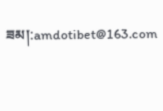ཟམ།:amdotibet@163.com